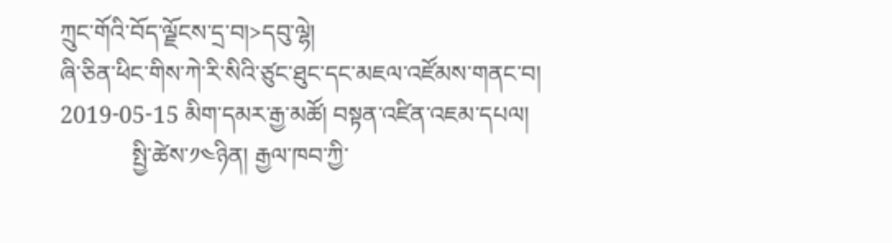ཀྲུང་གོའི་བོད་ལྗོངས་དྲ་བ།>དབུ་ལྷེ།
ཞི་ཅིན་ཕིང་གིས་ཀེ་རི་སིའི་ཙུང་ཐུང་དང་མཇལ་འཛོམས་གནང་བ།
2019-05-15 མིག་དམར་རྒྱ་མཚོ། བསྟན་འཛིན་འཇམ་དཔལ།
            སྤྱི་ཚེས་༡༤ཉིན། རྒྱལ་ཁབ་ཀྱི་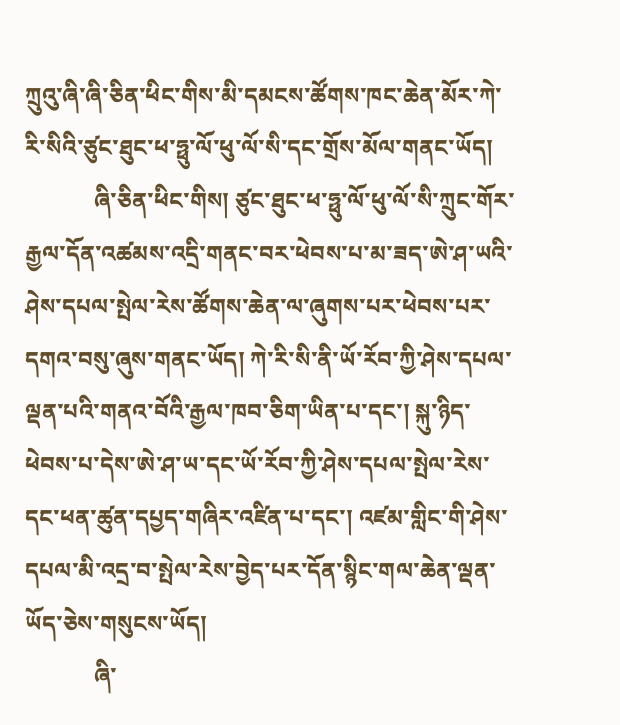ཀྲུའུ་ཞི་ཞི་ཅིན་ཕིང་གིས་མི་དམངས་ཚོགས་ཁང་ཆེན་མོར་ཀེ་རི་སིའི་ཙུང་ཐུང་ཕ་ཧྥུ་ལོ་ཕུ་ལོ་སི་དང་གྲོས་མོལ་གནང་ཡོད།
            ཞི་ཅིན་ཕིང་གིས། ཙུང་ཐུང་ཕ་ཧྥུ་ལོ་ཕུ་ལོ་སི་ཀྲུང་གོར་རྒྱལ་དོན་འཚམས་འདྲི་གནང་བར་ཕེབས་པ་མ་ཟད་ཨེ་ཤ་ཡའི་ཤེས་དཔལ་སྤེལ་རེས་ཚོགས་ཆེན་ལ་ཞུགས་པར་ཕེབས་པར་དགའ་བསུ་ཞུས་གནང་ཡོད། ཀེ་རི་སི་ནི་ཡོ་རོབ་ཀྱི་ཤེས་དཔལ་ལྡན་པའི་གནའ་བོའི་རྒྱལ་ཁབ་ཅིག་ཡིན་པ་དང་། སྐུ་ཉིད་ཕེབས་པ་དེས་ཨེ་ཤ་ཡ་དང་ཡོ་རོབ་ཀྱི་ཤེས་དཔལ་སྤེལ་རེས་དང་ཕན་ཚུན་དཔྱད་གཞིར་འཛིན་པ་དང་། འཛམ་གླིང་གི་ཤེས་དཔལ་མི་འདྲ་བ་སྤེལ་རེས་བྱེད་པར་དོན་སྙིང་གལ་ཆེན་ལྡན་ཡོད་ཅེས་གསུངས་ཡོད།
            ཞི་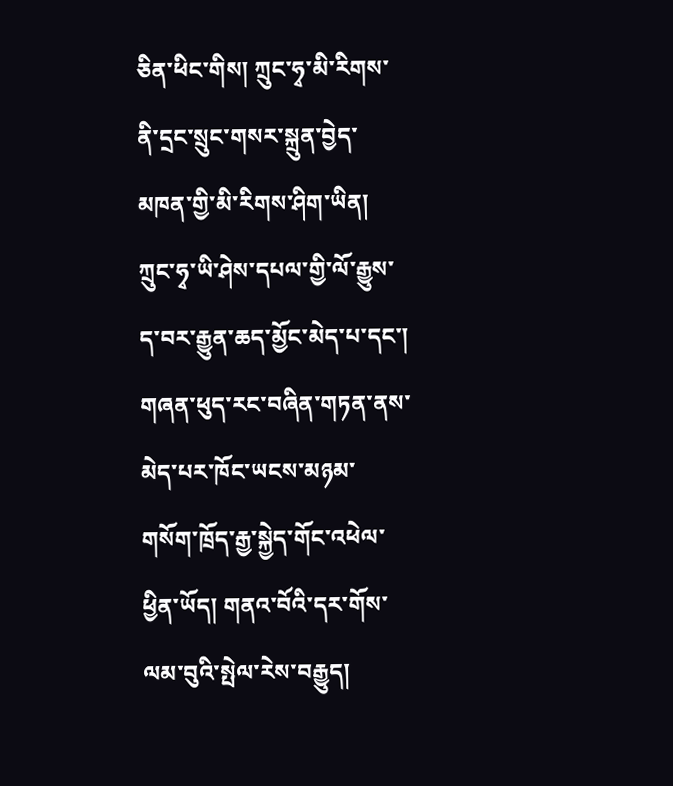ཅིན་ཕིང་གིས། ཀྲུང་ཧྭ་མི་རིགས་ནི་དྲང་སྲུང་གསར་སྐྲུན་བྱེད་མཁན་གྱི་མི་རིགས་ཤིག་ཡིན། ཀྲུང་ཧྭ་ཡི་ཤེས་དཔལ་གྱི་ལོ་རྒྱུས་ད་བར་རྒྱུན་ཆད་མྱོང་མེད་པ་དང་། གཞན་ཕུད་རང་བཞིན་གཏན་ནས་མེད་པར་ཁོང་ཡངས་མཉམ་གསོག་ཁྲོད་རྒྱ་སྐྱེད་གོང་འཕེལ་ཕྱིན་ཡོད། གནའ་བོའི་དར་གོས་ལམ་བུའི་སྤེལ་རེས་བརྒྱུད།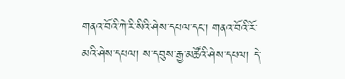གནའ་བོའི་ཀེ་རི་སིའི་ཤེས་དཔལ་དང་། གནའ་བོའི་རོ་མའི་ཤེས་དཔལ། ས་དབུས་རྒྱ་མཚོའི་ཤེས་དཔལ། དེ་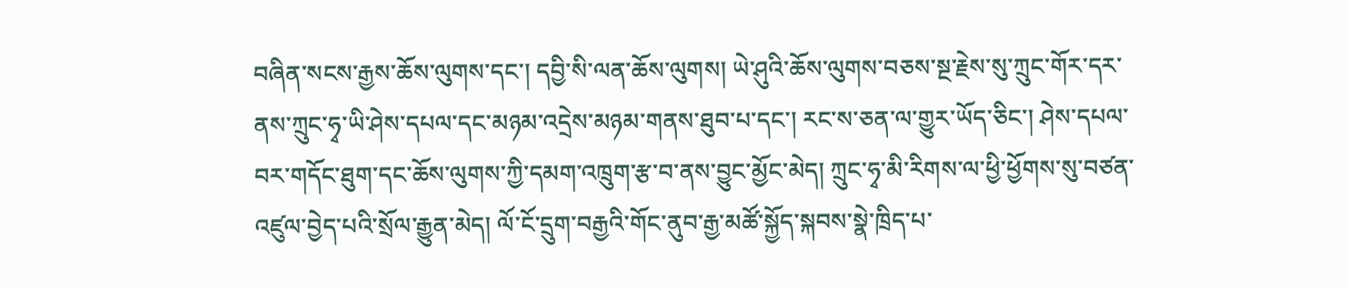བཞིན་སངས་རྒྱས་ཆོས་ལུགས་དང་། དབྱི་སི་ལན་ཆོས་ལུགས། ཡེ་ཤུའི་ཆོས་ལུགས་བཅས་སྔ་རྗེས་སུ་ཀྲུང་གོར་དར་ནས་ཀྲུང་ཧྭ་ཡི་ཤེས་དཔལ་དང་མཉམ་འདྲེས་མཉམ་གནས་ཐུབ་པ་དང་། རང་ས་ཅན་ལ་གྱུར་ཡོད་ཅིང་། ཤེས་དཔལ་བར་གདོང་ཐུག་དང་ཆོས་ལུགས་ཀྱི་དམག་འཁྲུག་རྩ་བ་ནས་བྱུང་མྱོང་མེད། ཀྲུང་ཧྭ་མི་རིགས་ལ་ཕྱི་ཕྱོགས་སུ་བཙན་འཛུལ་བྱེད་པའི་སྲོལ་རྒྱུན་མེད། ལོ་ངོ་དྲུག་བརྒྱའི་གོང་ནུབ་རྒྱ་མཚོ་སྐྱོད་སྐབས་སྣེ་ཁྲིད་པ་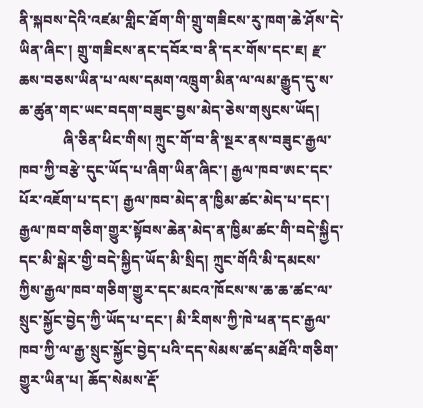ནི་སྐབས་དེའི་འཛམ་གླིང་ཐོག་གི་གྲུ་གཟིངས་རུ་ཁག་ཆེ་ཤོས་དེ་ཡིན་ཞིང་། གྲུ་གཟིངས་ནང་དབོར་བ་ནི་དར་གོས་དང་ཇ། རྫ་ཆས་བཅས་ཡིན་པ་ལས་དམག་འཁྲུག་མིན་ལ་ལམ་རྒྱུད་དུ་ས་ཆ་ཚུན་གང་ཡང་བདག་བཟུང་བྱས་མེད་ཅེས་གསུངས་ཡོད།
            ཞི་ཅིན་ཕིང་གིས། ཀྲུང་གོ་བ་ནི་སྔར་ནས་བཟུང་རྒྱལ་ཁབ་ཀྱི་བརྩེ་དུང་ཡོད་པ་ཞིག་ཡིན་ཞིང་། རྒྱལ་ཁབ་ཨང་དང་པོར་འཇོག་པ་དང་། རྒྱལ་ཁབ་མེད་ན་ཁྱིམ་ཚང་མེད་པ་དང་། རྒྱལ་ཁབ་གཅིག་གྱུར་སྟོབས་ཆེན་མེད་ན་ཁྱིམ་ཚང་གི་བདེ་སྐྱིད་དང་མི་སྒེར་གྱི་བདེ་སྐྱིད་ཡོད་མི་སྲིད། ཀྲུང་གོའི་མི་དམངས་ཀྱིས་རྒྱལ་ཁབ་གཅིག་གྱུར་དང་མངའ་ཁོངས་ས་ཆ་ཆ་ཚང་ལ་སྲུང་སྐྱོང་བྱེད་ཀྱི་ཡོད་པ་དང་། མི་རིགས་ཀྱི་ཁེ་ཕན་དང་རྒྱལ་ཁབ་ཀྱི་ལ་རྒྱ་སྲུང་སྐྱོང་བྱེད་པའི་དད་སེམས་ཚད་མཐོའི་གཅིག་གྱུར་ཡིན་པ། ཆོད་སེམས་རྡོ་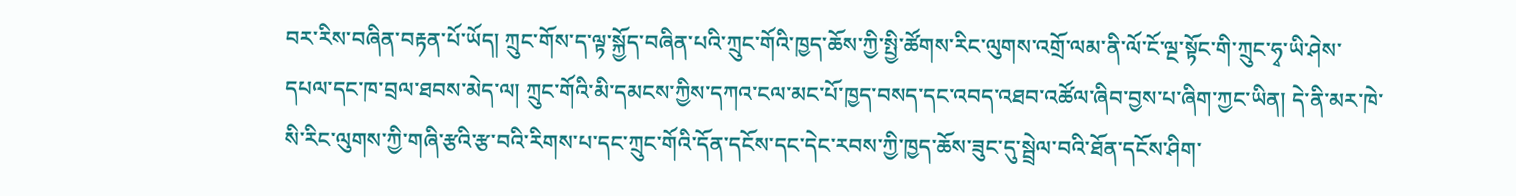བར་རིས་བཞིན་བརྟན་པོ་ཡོད། ཀྲུང་གོས་ད་ལྟ་སྐྱོད་བཞིན་པའི་ཀྲུང་གོའི་ཁྱད་ཆོས་ཀྱི་སྤྱི་ཚོགས་རིང་ལུགས་འགྲོ་ལམ་ནི་ལོ་ངོ་ལྔ་སྟོང་གི་ཀྲུང་ཧྭ་ཡི་ཤེས་དཔལ་དང་ཁ་བྲལ་ཐབས་མེད་ལ། ཀྲུང་གོའི་མི་དམངས་ཀྱིས་དཀའ་ངལ་མང་པོ་ཁྱད་བསད་དང་འབད་འཐབ་འཚོལ་ཞིབ་བྱས་པ་ཞིག་ཀྱང་ཡིན། དེ་ནི་མར་ཁེ་སི་རིང་ལུགས་ཀྱི་གཞི་རྩའི་རྩ་བའི་རིགས་པ་དང་ཀྲུང་གོའི་དོན་དངོས་དང་དེང་རབས་ཀྱི་ཁྱད་ཆོས་ཟུང་དུ་སྦྲེལ་བའི་ཐོན་དངོས་ཤིག་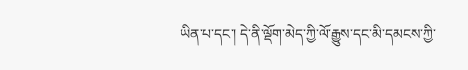ཡིན་པ་དང་། དེ་ནི་ལྡོག་མེད་ཀྱི་ལོ་རྒྱུས་དང་མི་དམངས་ཀྱི་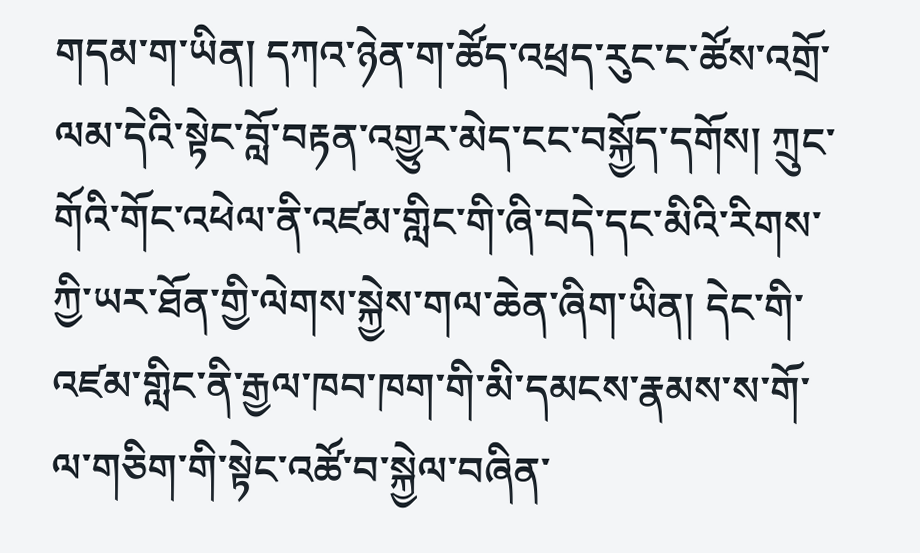གདམ་ག་ཡིན། དཀའ་ཉེན་ག་ཚོད་འཕྲད་རུང་ང་ཚོས་འགྲོ་ལམ་དེའི་སྟེང་བློ་བརྟན་འགྱུར་མེད་ངང་བསྐྱོད་དགོས། ཀྲུང་གོའི་གོང་འཕེལ་ནི་འཛམ་གླིང་གི་ཞི་བདེ་དང་མིའི་རིགས་ཀྱི་ཡར་ཐོན་གྱི་ལེགས་སྐྱེས་གལ་ཆེན་ཞིག་ཡིན། དེང་གི་འཛམ་གླིང་ནི་རྒྱལ་ཁབ་ཁག་གི་མི་དམངས་རྣམས་ས་གོ་ལ་གཅིག་གི་སྟེང་འཚོ་བ་སྐྱེལ་བཞིན་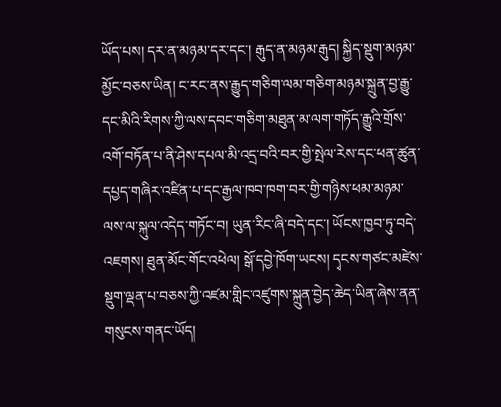ཡོད་པས། དར་ན་མཉམ་དར་དང་། རྒུད་ན་མཉམ་རྒུད། སྐྱིད་སྡུག་མཉམ་མྱོང་བཅས་ཡིན། ང་རང་ནས་རྒྱུད་གཅིག་ལམ་གཅིག་མཉམ་སྐྲུན་བྱ་རྒྱུ་དང་མིའི་རིགས་ཀྱི་ལས་དབང་གཅིག་མཐུན་མ་ལག་གཏོད་རྒྱུའི་གྲོས་འགོ་བཏོན་པ་ནི་ཤེས་དཔལ་མི་འདྲ་བའི་བར་གྱི་སྤེལ་རེས་དང་ཕན་ཚུན་དཔྱད་གཞིར་འཛིན་པ་དང་རྒྱལ་ཁབ་ཁག་བར་གྱི་གཉིས་ཕམ་མཉམ་ལས་ལ་སྐུལ་འདེད་གཏོང་བ། ཡུན་རིང་ཞི་བདེ་དང་། ཡོངས་ཁྱབ་ཏུ་བདེ་འཇགས། ཐུན་མོང་གོང་འཕེལ། སྒོ་དབྱེ་ཁོག་ཡངས། དྭངས་གཙང་མཛེས་སྡུག་ལྡན་པ་བཅས་ཀྱི་འཛམ་གླིང་འཛུགས་སྐྲུན་བྱེད་ཆེད་ཡིན་ཞེས་ནན་གསུངས་གནང་ཡོད།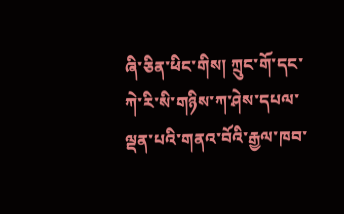ཞི་ཅིན་ཕིང་གིས། ཀྲུང་གོ་དང་ཀེ་རི་སི་གཉིས་ཀ་ཤེས་དཔལ་ལྡན་པའི་གནའ་བོའི་རྒྱལ་ཁབ་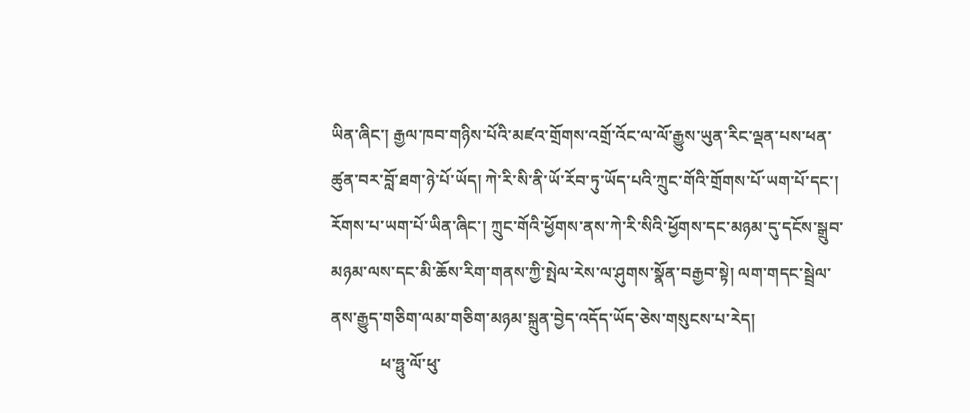ཡིན་ཞིང་། རྒྱལ་ཁབ་གཉིས་པོའི་མཛའ་གྲོགས་འགྲོ་འོང་ལ་ལོ་རྒྱུས་ཡུན་རིང་ལྡན་པས་ཕན་ཚུན་བར་བློ་ཐག་ཉེ་པོ་ཡོད། ཀེ་རི་སི་ནི་ཡོ་རོབ་ཏུ་ཡོད་པའི་ཀྲུང་གོའི་གྲོགས་པོ་ཡག་པོ་དང་། རོགས་པ་ཡག་པོ་ཡིན་ཞིང་། ཀྲུང་གོའི་ཕྱོགས་ནས་ཀེ་རི་སིའི་ཕྱོགས་དང་མཉམ་དུ་དངོས་སྒྲུབ་མཉམ་ལས་དང་མི་ཆོས་རིག་གནས་ཀྱི་སྤེལ་རེས་ལ་ཤུགས་སྣོན་བརྒྱབ་སྟེ། ལག་གདང་སྦྲེལ་ནས་རྒྱུད་གཅིག་ལམ་གཅིག་མཉམ་སྐྲུན་བྱེད་འདོད་ཡོད་ཅེས་གསུངས་པ་རེད།
            ཕ་ཧྥུ་ལོ་ཕུ་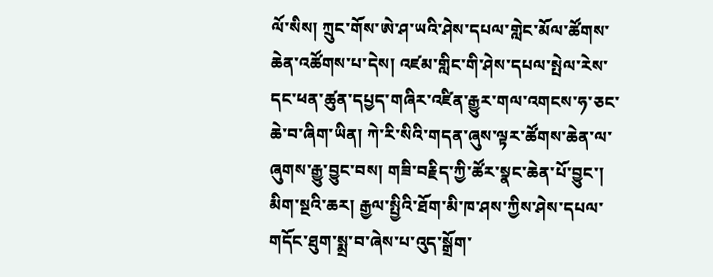ལོ་སིས། ཀྲུང་གོས་ཨེ་ཤ་ཡའི་ཤེས་དཔལ་གླེང་མོལ་ཚོགས་ཆེན་འཚོགས་པ་དེས། འཛམ་གླིང་གི་ཤེས་དཔལ་སྤེལ་རེས་དང་ཕན་ཚུན་དཔྱད་གཞིར་འཛིན་རྒྱུར་གལ་འགངས་ཧ་ཅང་ཆེ་བ་ཞིག་ཡིན། ཀེ་རི་སིའི་གདན་ཞུས་ལྟར་ཚོགས་ཆེན་ལ་ཞུགས་རྒྱུ་བྱུང་བས། གཟི་བརྗིད་ཀྱི་ཚོར་སྣང་ཆེན་པོ་བྱུང་། མིག་སྔའི་ཆར། རྒྱལ་སྤྱིའི་ཐོག་མི་ཁ་ཤས་ཀྱིས་ཤེས་དཔལ་གདོང་ཐུག་སྨྲ་བ་ཞེས་པ་འུད་སྒྲོག་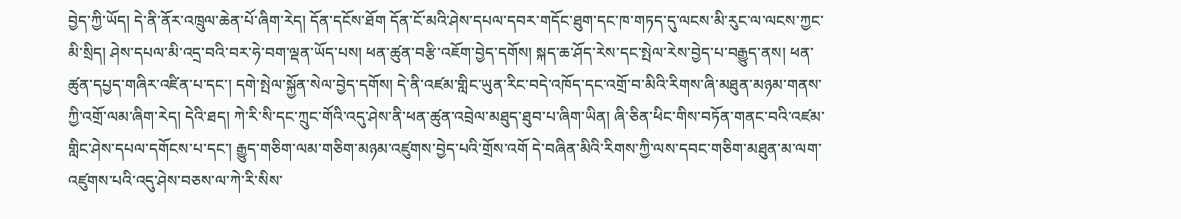བྱེད་ཀྱི་ཡོད། དེ་ནི་ནོར་འཁྲུལ་ཆེན་པོ་ཞིག་རེད། དོན་དངོས་ཐོག དོན་ངོ་མའི་ཤེས་དཔལ་དབར་གདོང་ཐུག་དང་ཁ་གཏད་དུ་ལངས་མི་རུང་ལ་ལངས་ཀྱང་མི་སྲིད། ཤེས་དཔལ་མི་འདྲ་བའི་བར་ཧེ་བག་ལྡན་ཡོད་པས། ཕན་ཚུན་བརྩི་འཇོག་བྱེད་དགོས། སྐད་ཆ་ཤོད་རེས་དང་སྤེལ་རེས་བྱེད་པ་བརྒྱུད་ནས། ཕན་ཚུན་དཔྱད་གཞིར་འཛིན་པ་དང་། དགེ་སྤེལ་སྐྱོན་སེལ་བྱེད་དགོས། དེ་ནི་འཛམ་གླིང་ཡུན་རིང་བདེ་འཁོད་དང་འགྲོ་བ་མིའི་རིགས་ཞི་མཐུན་མཉམ་གནས་ཀྱི་འགྲོ་ལམ་ཞིག་རེད། དེའི་ཐད། ཀེ་རི་སི་དང་ཀྲུང་གོའི་འདུ་ཤེས་ནི་ཕན་ཚུན་འབྲེལ་མཐུད་ཐུབ་པ་ཞིག་ཡིན། ཞི་ཅིན་ཕིང་གིས་བཏོན་གནང་བའི་འཛམ་གླིང་ཤེས་དཔལ་དགོངས་པ་དང་། རྒྱུད་གཅིག་ལམ་གཅིག་མཉམ་འཛུགས་བྱེད་པའི་གྲོས་འགོ དེ་བཞིན་མིའི་རིགས་ཀྱི་ལས་དབང་གཅིག་མཐུན་མ་ལག་འཛུགས་པའི་འདུ་ཤེས་བཅས་ལ་ཀེ་རི་སིས་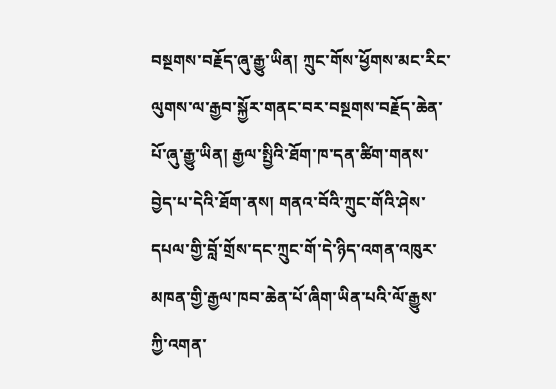བསྔགས་བརྗོད་ཞུ་རྒྱུ་ཡིན། ཀྲུང་གོས་ཕྱོགས་མང་རིང་ལུགས་ལ་རྒྱབ་སྐྱོར་གནང་བར་བསྔགས་བརྗོད་ཆེན་པོ་ཞུ་རྒྱུ་ཡིན། རྒྱལ་སྤྱིའི་ཐོག་ཁ་དན་ཚིག་གནས་བྱེད་པ་དེའི་ཐོག་ནས། གནའ་བོའི་ཀྲུང་གོའི་ཤེས་དཔལ་གྱི་བློ་གྲོས་དང་ཀྲུང་གོ་དེ་ཉིད་འགན་འཁུར་མཁན་གྱི་རྒྱལ་ཁབ་ཆེན་པོ་ཞིག་ཡིན་པའི་ལོ་རྒྱུས་ཀྱི་འགན་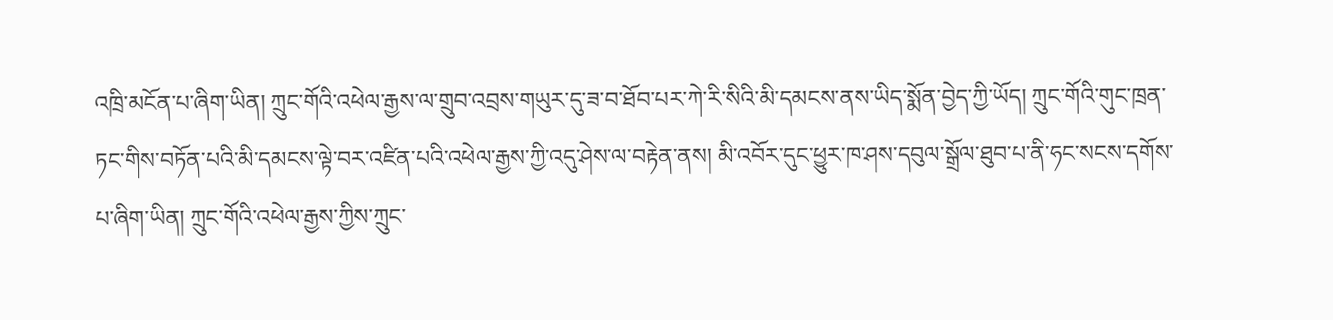འཁྲི་མངོན་པ་ཞིག་ཡིན། ཀྲུང་གོའི་འཕེལ་རྒྱས་ལ་གྲུབ་འབྲས་གཡུར་དུ་ཟ་བ་ཐོབ་པར་ཀེ་རི་སིའི་མི་དམངས་ནས་ཡིད་སྨོན་བྱེད་ཀྱི་ཡོད། ཀྲུང་གོའི་གུང་ཁྲན་ཏང་གིས་བཏོན་པའི་མི་དམངས་ལྟེ་བར་འཛིན་པའི་འཕེལ་རྒྱས་ཀྱི་འདུ་ཤེས་ལ་བརྟེན་ནས། མི་འབོར་དུང་ཕྱུར་ཁ་ཤས་དབུལ་སྒྲོལ་ཐུབ་པ་ནི་ཧང་སངས་དགོས་པ་ཞིག་ཡིན། ཀྲུང་གོའི་འཕེལ་རྒྱས་ཀྱིས་ཀྲུང་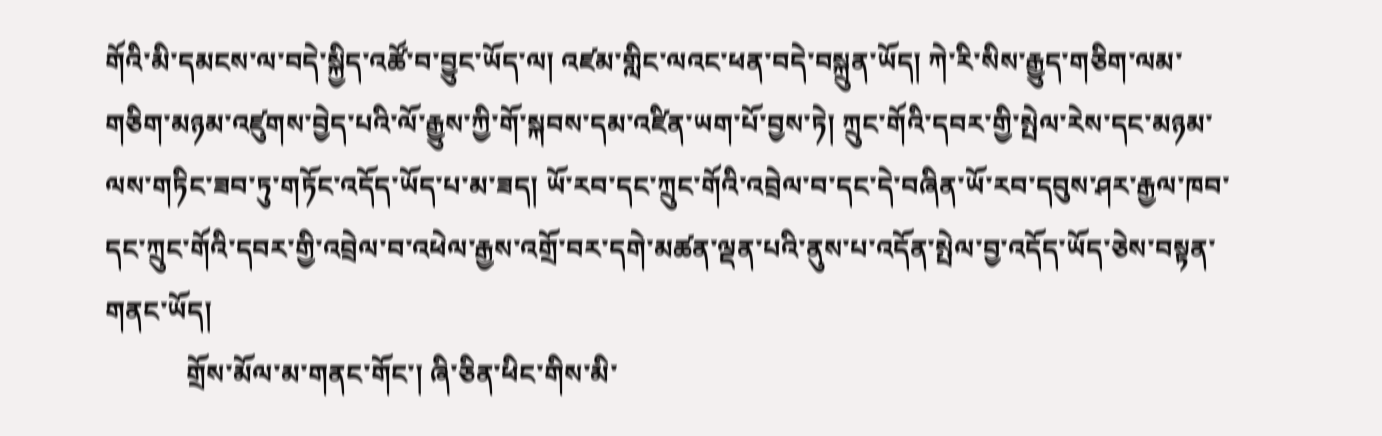གོའི་མི་དམངས་ལ་བདེ་སྐྱིད་འཚོ་བ་བྱུང་ཡོད་ལ། འཛམ་གླིང་ལའང་ཕན་བདེ་བསྐྲུན་ཡོད། ཀེ་རི་སིས་རྒྱུད་གཅིག་ལམ་གཅིག་མཉམ་འཛུགས་བྱེད་པའི་ལོ་རྒྱུས་ཀྱི་གོ་སྐབས་དམ་འཛིན་ཡག་པོ་བྱས་ཏེ། ཀྲུང་གོའི་དབར་གྱི་སྤེལ་རེས་དང་མཉམ་ལས་གཏིང་ཟབ་ཏུ་གཏོང་འདོད་ཡོད་པ་མ་ཟད། ཡོ་རབ་དང་ཀྲུང་གོའི་འབྲེལ་བ་དང་དེ་བཞིན་ཡོ་རབ་དབུས་ཤར་རྒྱལ་ཁབ་དང་ཀྲུང་གོའི་དབར་གྱི་འབྲེལ་བ་འཕེལ་རྒྱས་འགྲོ་བར་དགེ་མཚན་ལྡན་པའི་ནུས་པ་འདོན་སྤེལ་བྱ་འདོད་ཡོད་ཅེས་བསྟན་གནང་ཡོད།
            གྲོས་མོལ་མ་གནང་གོང་། ཞི་ཅིན་ཕིང་གིས་མི་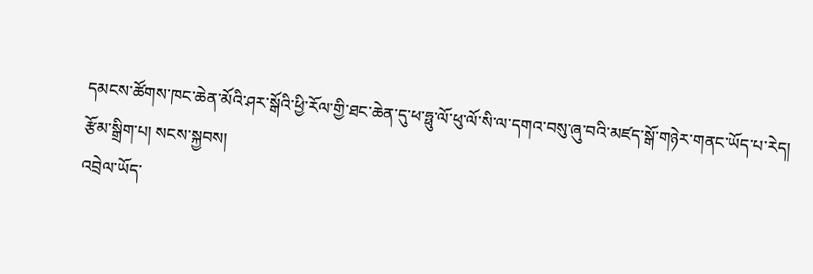དམངས་ཚོགས་ཁང་ཆེན་མོའི་ཤར་སྒོའི་ཕྱི་རོལ་གྱི་ཐང་ཆེན་དུ་ཕ་ཧྥུ་ལོ་ཕུ་ལོ་སི་ལ་དགའ་བསུ་ཞུ་བའི་མཛད་སྒོ་གཉེར་གནང་ཡོད་པ་རེད།
རྩོམ་སྒྲིག་པ། སངས་སྐྱབས།
འབྲེལ་ཡོད་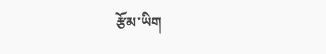རྩོམ་ཡིག